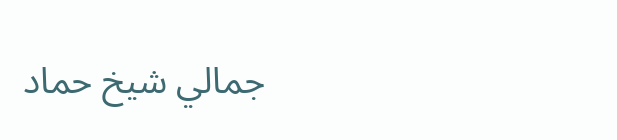جمالي شيخ حماد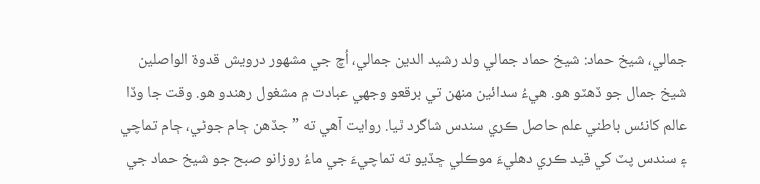جمالي، شيخ حماد: شيخ حماد جمالي ولد رشيد الدين جمالي، اُچ جي مشهور درويش قدوة الواصلين شيخ جمال جو ڏهٽو هو. هيءُ سدائين منهن تي برقعو وجهي عبادت ۾ مشغول رهندو هو. وقت جا وڏا عالم کانئس باطني علم حاصل ڪري سندس شاگرد ٿيا. روايت آهي ته ”جڏهن ڄام جوڻي، ڄام تماچي ۽ سندس پٽ کي قيد ڪري دهليءَ موڪلي ڇڏيو ته تماچيءَ جي ماءُ روزانو صبح جو شيخ حماد جي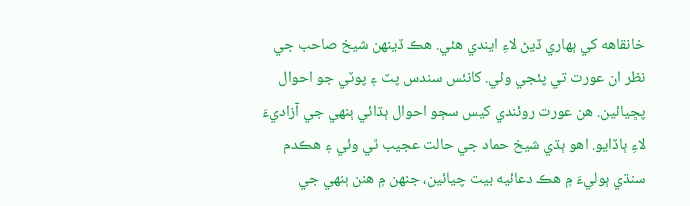خانقاهه کي ٻهاري ڏيڻ لاءِ ايندي هئي. هڪ ڏينهن شيخ صاحب جي نظر ان عورت تي پئجي وئي. کانئس سندس پٽ ۽ پوٽي جو احوال پڇيائين. هن عورت روئندي کيس سڄو احوال ٻڌائي ٻنهي جي آزاديءَ لاءِ ٻاڏايو. اهو ٻڌي شيخ حماد جي حالت عجيب ٿي وئي ۽ هڪدم سنڌي ٻوليءَ ۾ هڪ دعائيه بيت چيائين، جنهن ۾ هنن ٻنهي جي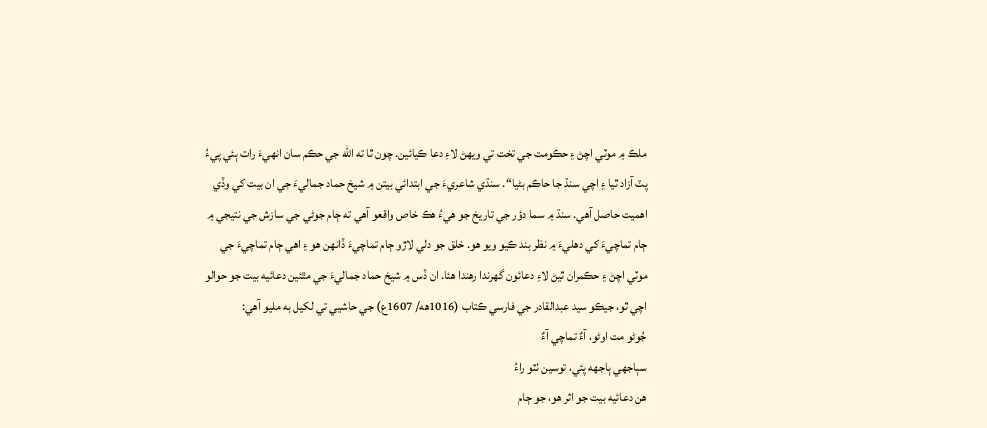ملڪ ۾ موٽي اچڻ ۽ حڪومت جي تخت تي ويهڻ لاءِ دعا ڪيائين. چون ٿا ته الله جي حڪم سان انهيءَ رات ٻئي پيءُ پٽ آزاد ٿيا ۽ اچي سنڌ جا حاڪم بڻيا“. سنڌي شاعريءَ جي ابتدائي بيتن ۾ شيخ حماد جماليءَ جي ان بيت کي وڏي اهميت حاصل آهي. سنڌ ۾ سما دؤر جي تاريخ جو هيءُ هڪ خاص واقعو آهي ته ڄام جوڻي جي سازش جي نتيجي ۾ ڄام تماچيءَ کي دهليءَ ۾ نظر بند ڪيو ويو هو. خلق جو دلي لاڙو ڄام تماچيءَ ڏانهن هو ۽ اهي ڄام تماچيءَ جي موٽي اچڻ ۽ حڪمران ٿيڻ لاءِ دعائون گهرندا رهندا هئا. ان ڏس ۾ شيخ حماد جماليءَ جي مٿئين دعائيه بيت جو حوالو اچي ٿو، جيڪو سيد عبدالقادر جي فارسي ڪتاب (1016هه/ 1607ع) جي حاشيي تي لکيل به مليو آهي:
جُوڻو مت اوڻو، آءٌ تماچي آءٌ
سٻاجھي ٻاجهه پئي، توسين ٺٽو راءُ
هن دعائيه بيت جو اثر هو، جو ڄام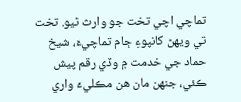تماچي اچي تخت جو وارث ٿيو. تخت تي ويهڻ کانپوءِ ڄام تماچيءَ، شيخ حماد جي خدمت ۾ وڏي رقم پيش ڪئي، جنهن مان هن مڪليءَ واري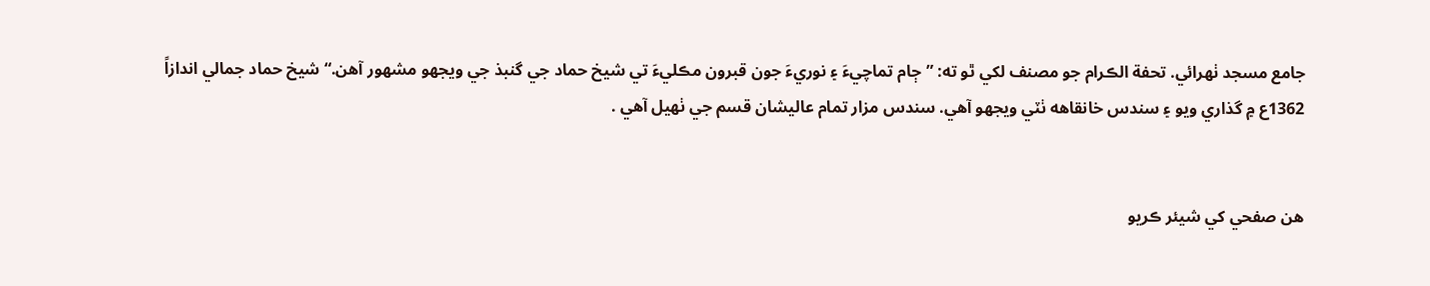جامع مسجد ٺهرائي. تحفة الڪرام جو مصنف لکي ٿو ته: ”ڄام تماچيءَ ۽ نوريءَ جون قبرون مڪليءَ تي شيخ حماد جي گنبذ جي ويجھو مشهور آهن.“ شيخ حماد جمالي اندازاً 1362ع ۾ گذاري ويو ۽ سندس خانقاهه ٺٽي ويجھو آهي. سندس مزار تمام عاليشان قسم جي ٺهيل آهي .


هن صفحي کي شيئر ڪريو